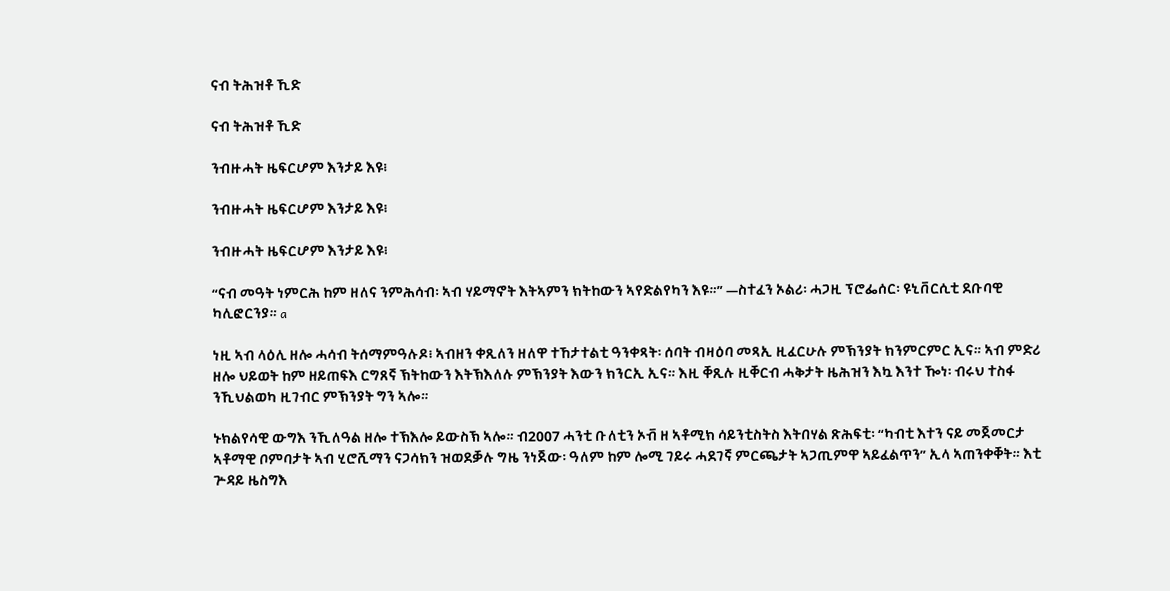ናብ ትሕዝቶ ኺድ

ናብ ትሕዝቶ ኺድ

ንብዙሓት ዜፍርሆም እንታይ እዩ፧

ንብዙሓት ዜፍርሆም እንታይ እዩ፧

ንብዙሓት ዜፍርሆም እንታይ እዩ፧

“ናብ መዓት ነምርሕ ከም ዘለና ንምሕሳብ፡ ኣብ ሃይማኖት እትኣምን ክትከውን ኣየድልየካን እዩ።” —ስተፈን ኦልሪ፡ ሓጋዚ ፕሮፌሰር፡ ዩኒቨርሲቲ ደቡባዊ ካሊፎርንያ። a

ነዚ ኣብ ላዕሊ ዘሎ ሓሳብ ትሰማምዓሉዶ፧ ኣብዘን ቀጺለን ዘለዋ ተኸታተልቲ ዓንቀጻት፡ ሰባት ብዛዕባ መጻኢ ዚፈርሁሉ ምኽንያት ክንምርምር ኢና። ኣብ ምድሪ ዘሎ ህይወት ከም ዘይጠፍእ ርግጸኛ ኽትከውን እትኽእለሉ ምኽንያት እውን ክንርኢ ኢና። እዚ ቐጺሉ ዚቐርብ ሓቅታት ዜሕዝን እኳ እንተ ዀነ፡ ብሩህ ተስፋ ንኺህልወካ ዚገብር ምኽንያት ግን ኣሎ።

ኑክልየሳዊ ውግእ ንኺለዓል ዘሎ ተኽእሎ ይውስኽ ኣሎ። ብ2007 ሓንቲ ቡለቲን ኦቭ ዘ ኣቶሚክ ሳይንቲስትስ እትበሃል ጽሕፍቲ፡ “ካብቲ እተን ናይ መጀመርታ ኣቶማዊ ቦምባታት ኣብ ሂሮሺማን ናጋሳክን ዝወደቓሉ ግዜ ንነጀው፡ ዓለም ከም ሎሚ ገይሩ ሓደገኛ ምርጫታት ኣጋጢምዋ ኣይፈልጥን” ኢላ ኣጠንቀቐት። እቲ ጕዳይ ዜስግእ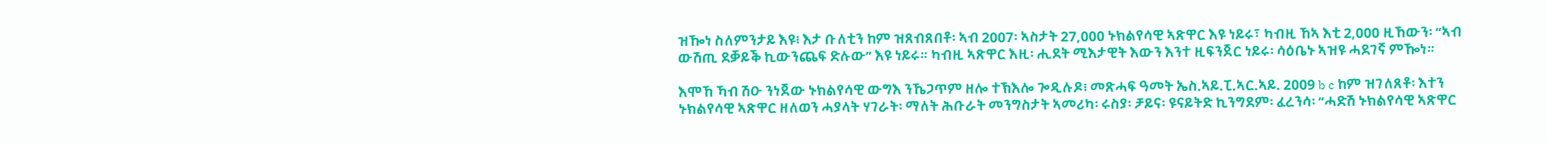ዝዀነ ስለምንታይ እዩ፧ እታ ቡለቲን ከም ዝጸብጸበቶ፡ ኣብ 2007፡ ኣስታት 27,000 ኑክልየሳዊ ኣጽዋር እዩ ነይሩ፣ ካብዚ ኸኣ እቲ 2,000 ዚኸውን፡ “ኣብ ውሽጢ ደቓይቕ ኪውንጨፍ ድሉው” እዩ ነይሩ። ካብዚ ኣጽዋር እዚ፡ ሒደት ሚእታዊት እውን እንተ ዚፍንጀር ነይሩ፡ ሳዕቤኑ ኣዝዩ ሓደገኛ ምዀነ።

እሞኸ ኻብ ሽዑ ንነጀው ኑክልየሳዊ ውግእ ንኼጋጥም ዘሎ ተኽእሎ ጐዲሉዶ፧ መጽሓፍ ዓመት ኤስ.ኣይ.ፒ.ኣር.ኣይ. 2009 b c ከም ዝገለጸቶ፡ እተን ኑክልየሳዊ ኣጽዋር ዘለወን ሓያላት ሃገራት፡ ማለት ሕቡራት መንግስታት ኣመሪካ፡ ሩስያ፡ ቻይና፡ ዩናይትድ ኪንግደም፡ ፈረንሳ፡ “ሓድሽ ኑክልየሳዊ ኣጽዋር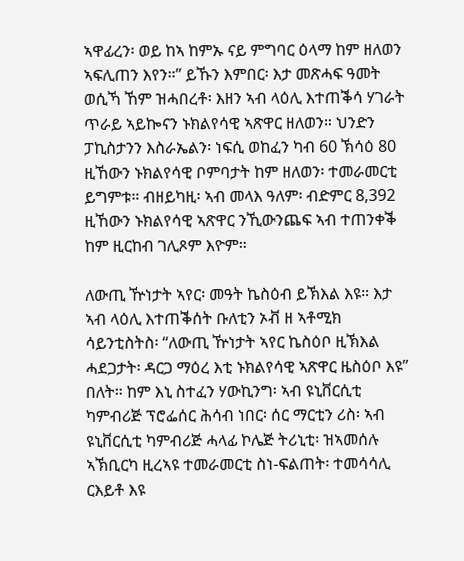ኣዋፊረን፡ ወይ ከኣ ከምኡ ናይ ምግባር ዕላማ ከም ዘለወን ኣፍሊጠን እየን።” ይኹን እምበር፡ እታ መጽሓፍ ዓመት ወሲኻ ኸም ዝሓበረቶ፡ እዘን ኣብ ላዕሊ እተጠቕሳ ሃገራት ጥራይ ኣይኰናን ኑክልየሳዊ ኣጽዋር ዘለወን። ህንድን ፓኪስታንን እስራኤልን፡ ነፍሲ ወከፈን ካብ 60 ኽሳዕ 80 ዚኸውን ኑክልየሳዊ ቦምባታት ከም ዘለወን፡ ተመራመርቲ ይግምቱ። ብዘይካዚ፡ ኣብ መላእ ዓለም፡ ብድምር 8,392 ዚኸውን ኑክልየሳዊ ኣጽዋር ንኺውንጨፍ ኣብ ተጠንቀቕ ከም ዚርከብ ገሊጾም እዮም።

ለውጢ ዅነታት ኣየር፡ መዓት ኬስዕብ ይኽእል እዩ። እታ ኣብ ላዕሊ እተጠቕሰት ቡለቲን ኦቭ ዘ ኣቶሚክ ሳይንቲስትስ፡ “ለውጢ ዅነታት ኣየር ኬስዕቦ ዚኽእል ሓደጋታት፡ ዳርጋ ማዕረ እቲ ኑክልየሳዊ ኣጽዋር ዜስዕቦ እዩ” በለት። ከም እኒ ስተፈን ሃውኪንግ፡ ኣብ ዩኒቨርሲቲ ካምብሪጅ ፕሮፌሰር ሕሳብ ነበር፡ ሰር ማርቲን ሪስ፡ ኣብ ዩኒቨርሲቲ ካምብሪጅ ሓላፊ ኮሌጅ ትሪኒቲ፡ ዝኣመሰሉ ኣኽቢርካ ዚረኣዩ ተመራመርቲ ስነ-ፍልጠት፡ ተመሳሳሊ ርእይቶ እዩ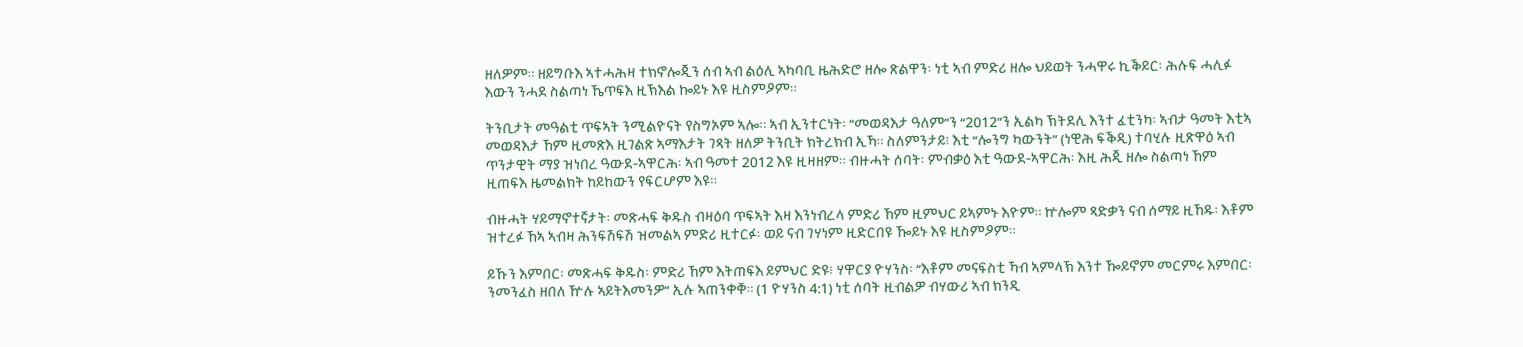ዘለዎም። ዘይግቡእ ኣተሓሕዛ ተክኖሎጂን ሰብ ኣብ ልዕሊ ኣካባቢ ዜሕድሮ ዘሎ ጽልዋን፡ ነቲ ኣብ ምድሪ ዘሎ ህይወት ንሓዋሩ ኪቕይር፡ ሕሉፍ ሓሊፉ እውን ንሓደ ስልጣነ ኼጥፍእ ዚኽእል ኰይኑ እዩ ዚስምዖም።

ትንቢታት መዓልቲ ጥፍኣት ንሚልዮናት የስግኦም ኣሎ። ኣብ ኢንተርነት፡ “መወዳእታ ዓለም”ን “2012”ን ኢልካ ኽትደሊ እንተ ፈቲንካ፡ ኣብታ ዓመት እቲኣ መወዳእታ ኸም ዚመጽእ ዚገልጽ ኣማእታት ገጻት ዘለዎ ትንቢት ክትረክብ ኢኻ። ስለምንታይ፧ እቲ “ሎንግ ካውንት” (ነዊሕ ፍቕዲ) ተባሂሉ ዚጽዋዕ ኣብ ጥንታዊት ማያ ዝነበረ ዓውደ-ኣዋርሕ፡ ኣብ ዓመተ 2012 እዩ ዚዛዘም። ብዙሓት ሰባት፡ ምብቃዕ እቲ ዓውደ-ኣዋርሕ፡ እዚ ሕጂ ዘሎ ስልጣነ ኸም ዚጠፍእ ዜመልክት ከይከውን የፍርሆም እዩ።

ብዙሓት ሃይማኖተኛታት፡ መጽሓፍ ቅዱስ ብዛዕባ ጥፍኣት እዛ እንነብረላ ምድሪ ኸም ዚምህር ይኣምኑ እዮም። ኵሎም ጻድቃን ናብ ሰማይ ዚኸዱ፡ እቶም ዝተረፉ ኸኣ ኣብዛ ሕንፍሽፍሽ ዝመልኣ ምድሪ ዚተርፉ፡ ወይ ናብ ገሃነም ዚድርበዩ ዀይኑ እዩ ዚስምዖም።

ይኹን እምበር፡ መጽሓፍ ቅዱስ፡ ምድሪ ኸም እትጠፍእ ይምህር ድዩ፧ ሃዋርያ ዮሃንስ፡ “እቶም መናፍስቲ ኻብ ኣምላኽ እንተ ዀይኖም መርምሩ እምበር፡ ንመንፈስ ዘበለ ዅሉ ኣይትእመንዎ” ኢሉ ኣጠንቀቐ። (1 ዮሃንስ 4:1) ነቲ ሰባት ዚብልዎ ብሃውሪ ኣብ ክንዲ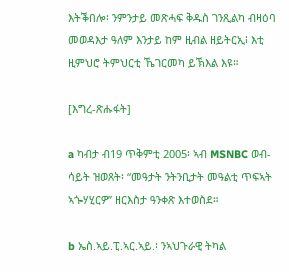እትቕበሎ፡ ንምንታይ መጽሓፍ ቅዱስ ገንጺልካ ብዛዕባ መወዳእታ ዓለም እንታይ ከም ዚብል ዘይትርኢ፧ እቲ ዚምህሮ ትምህርቲ ኼገርመካ ይኽእል እዩ።

[እግረ-ጽሑፋት]

a ካብታ ብ19 ጥቅምቲ 2005፡ ኣብ MSNBC ወብ-ሳይት ዝወጸት፡ “መዓታት ንትንቢታት መዓልቲ ጥፍኣት ኣጐሃሂርዎ” ዘርእስታ ዓንቀጽ እተወስደ።

b ኤስ.ኣይ.ፒ.ኣር.ኣይ.፡ ንኣህጉራዊ ትካል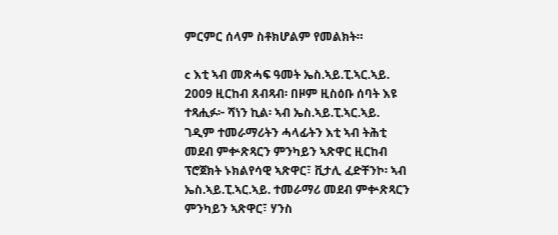ምርምር ሰላም ስቶክሆልም የመልክት።

c እቲ ኣብ መጽሓፍ ዓመት ኤስ.ኣይ.ፒ.ኣር.ኣይ. 2009 ዚርከብ ጸብጻብ፡ በዞም ዚስዕቡ ሰባት እዩ ተጻሒፉ፦ ሻነን ኪል፡ ኣብ ኤስ.ኣይ.ፒ.ኣር.ኣይ. ገዲም ተመራማሪትን ሓላፊትን እቲ ኣብ ትሕቲ መደብ ምቍጽጻርን ምንካይን ኣጽዋር ዚርከብ ፕሮጀክት ኑክልየሳዊ ኣጽዋር፣ ቪታሊ ፈድቸንኮ፡ ኣብ ኤስ.ኣይ.ፒ.ኣር.ኣይ. ተመራማሪ መደብ ምቍጽጻርን ምንካይን ኣጽዋር፣ ሃንስ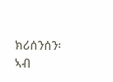ክሪሰንሰን፡ ኣብ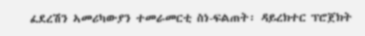ፈደረሽን ኣመሪካውያን ተመራመርቲ ስነ-ፍልጠት፡ ዳይረክተር ፕሮጀክት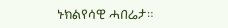ኑክልየሳዊ ሓበሬታ።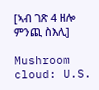[ኣብ ገጽ 4 ዘሎ ምንጪ ስእሊ]

Mushroom cloud: U.S.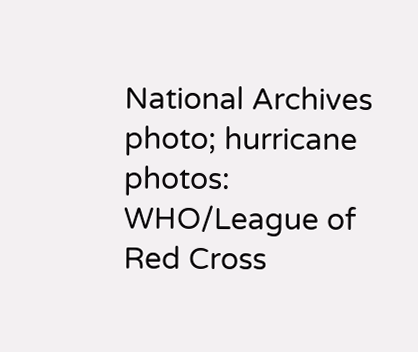National Archives photo; hurricane photos: WHO/League of Red Cross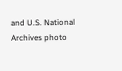and U.S. National Archives photo